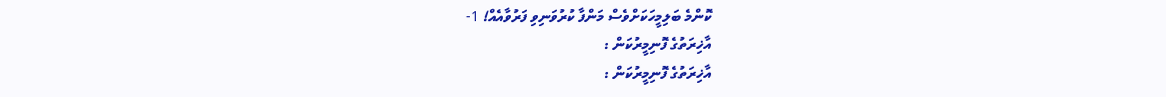ކޮންމެ ބަލިމީހަކަށްވެސް މަންފާ ކުރުވަނިވި ފަރުވާއެއް! 1-
އާޚިރަތުގެ ފޮނިމީރުކަން :
އާޚިރަތުގެ ފޮނިމީރުކަން :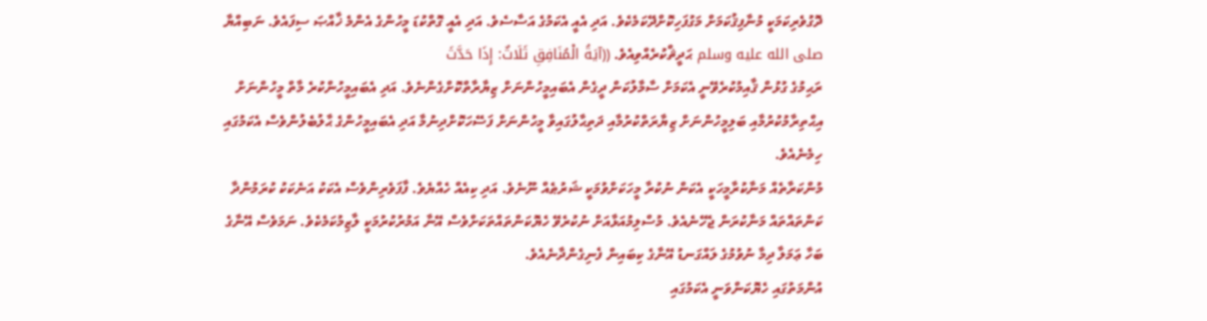ދޮގުވެރިކަމަކީ މުނާފިޤުކަމަށް މަގުފަހިކޮށްދޭކަމެކެވެ. އަދި އެއީ އެކަމުގެ އަސާސެވެ. އަދި އެއީ ގޮތްކުޑަ މީހުންގެ އެންމެ ޚާއްޞަ ސިފައެވެ. ނަބިއްޔާ صلى الله عليه وسلم ޙަދީޘްކުރެއްވިއެވެ. ((آيَةُ الْمُنَافِقِ ثَلَاثٌ: إِذَا حَدَّثَ
ރަޙިމުގެ ގުޅުން ޤާއިމުކުރެވޭނީ އެކަމަށް ސާމާލުކަން ދީގެން އެބައިމީހުންނަށް ޒިޔާރާތްކޮށްގެންނެވެ. އަދި އެބައިމީހުންކުރެ މާތް މީހުންނަށް އިޙްތިރާމުކުރުމާއި ބަލިމީހުންނަށް ޒިޔާރަތްކުރުމާއި ދަތިޙާލުގައިވާ މީހުންނަށް ފަސޭހަކޮށްދިނުމާ އަދި އެބައިމީހުންގެ ޙާލުބެލުންވެސް އެކަމުގައި ހިމެނެއެވެ.
މުންކަރާތެއް މަނާކުރާމީހަކީ އެކަން ނުކުރާ މީހަކަށްވުމަކީ ޝަރުޠެއް ނޫނެވެ. އަދި ކިއެއް ހެއްޔެވެ. ފާފަވެރިންވެސް އެކަކު އަނެކަކު ކުރަމުންދާ ކަންތައްތައް މަނާކުރަން ޖެހޭނެއެވެ. މުސްލިމުއަޅާއަށް ނުކުރެވޭ ހެޔޮކަންތައްތަކަށްވެސް އޭނާ އަމުރުކުރުމަކީ ލާޒިމުކަމެކެވެ. ނަމަވެސް އޭނާގެ ބަހާ ޢަމަލާ ދިމާ ނުވުމުގެ ލައްގަނޑު އޭނާގެ ކިބައިން ފެނިގެންދާނެއެވެ.
އުންމަތުގައި ހެޔޮކަންވަނީ އެކަމުގައި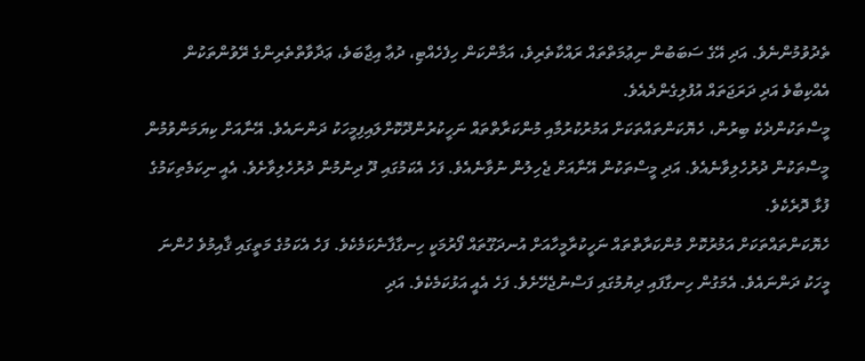ތެދުވުމުންނެވެ. އަދި އޭގެ ސަބަބުން ނިޢުމަތްތައް ރައްކާތެރިވެ، އަމާންކަން ހިފެހެއްޓި، ދުޢާ އިޖާބަވެ، ޢަދާވާތްތެރިންގެ ރޭވުންތަކުން އެއްކިބާވެ އަދި ދަރަޖަތައް އުފުލިގެންދެއެވެ.
މީސްތަކުންދެކެ ބިރުން، ހެޔޮކަންތައްތަކަށް އަމުރުކުރުމާއި މުންކަރާތްތައް ނަހީކުރުންދޫކޮށްލައިފިމީހަކު ދަންނައެވެ. އޭނާއަށް ކިޔަމަންވުމުން މީސްތަކުން ދުރުހެލިވާނެއެވެ. އަދި މީސްތަކުން އޭނާއަށް ޖެހިލުން ނުވާނެއެވެ. ފަހެ އެކަމުގައި ދޫ ދިނުމުން ދުރުހެލިވާށެވެ. އެއީ ނިކަމެތިކަމުގެ ފުޅާ ދޮރެކެވެ.
ހެޔޮކަންތައްތަކަށް އަމުރުކޮށް މުންކަރާތްތައް ނަހީކުރާމީހާއަށް އުނދަގޫތައް ފޯރުމަކީ ހިނގާފާނެކަމެކެވެ. ފަހެ އެކަމުގެ މަތީގައި ޤާއިމުވެ ހުންނަ މީހަކު ދަންނައެވެ. އެމަގުން ހިނގާފައި ދިޔުމުގައި ފަސްނުޖެހޭށެވެ. ފަހެ އެއީ އަޅުކަމެކެވެ. އަދި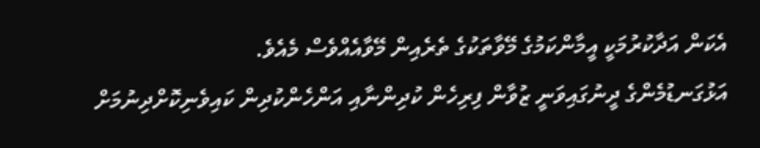އެކަން އަދާކުރުމަކީ އީމާންކަމުގެ މޭވާތަކުގެ ތެރެއިން މޭވާއެއްވެސް މެއެވެ.
އަޅުގަނޑުމެންގެ ދީނުގައިވަނީ ޒުވާން ފިރިހެން ކުދިންނާއި އަންހެންކުދިން ކައިވެނިކޮށްދިނުމަށް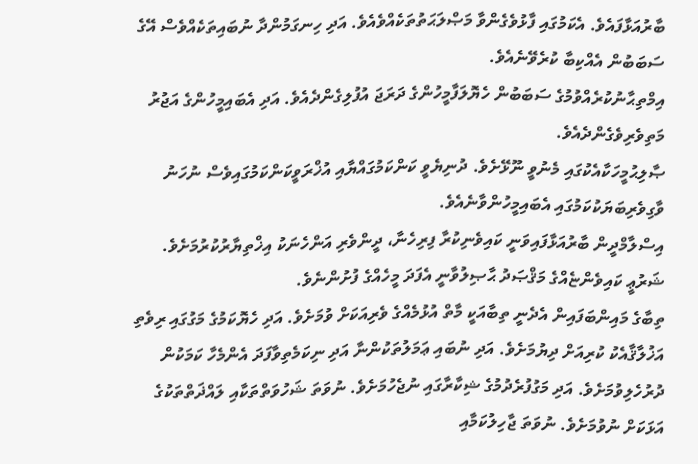ބާރުއަޅާފައެވެ. އެކަމުގައި ފާޅުވެގެންވާ މަޞްލަޙަތުތަކެއްވެއެވެ. އަދި ހިނގަމުންދާ ނުބައިތަކެއްވެސް އޭގެ ސަބަބުން އެއްކިބާ ކުރެވޭނެއެވެ.
އިމްތިޙާނުކުރެއްވުމުގެ ސަބަބުން ހެޔޮލަފާމީހުންގެ ދަރަޖަ އުފުލިގެންދެއެވެ. އަދި އެބައިމީހުންގެ އަޖުރު މަތިވެރިވެގެންދެއެވެ.
ޞާލިޙުމީހަކާއެކުގައި މެނުވީ ނޫޅޭށެވެ. ދުނިޔެވީ ކަންކަމުގައްޔާއި އުޚްރަވީކަންކަމުގައިވެސް ނުހަނު ވާގިވެރިބަޔަކުކަމުގައި އެބައިމީހުންވާނެއެވެ.
އިސްލާމްދީން ބާރުއަޅާފައިވަނީ ކައިވެނިކުރާ ފިރިހެނާ، ދީންވެރި އަންހެނަކު އިޚްތިޔާރުކުރުމަށެވެ. ޝަރުޢީ ކައިވެންޏެއްގެ މަޤްޞަދު ޙާޞިލުވާނީ އެފަދަ މީހެއްގެ ފުށުންނެވެ.
ތިބާގެ މައިންބަފައިން އެދެނީ ތިބާއަކީ މާތް އުޅުމެއްގެ ވެރިއަކަށް ވުމަށެވެ. އަދި ހެޔޮކަމުގެ މަގުގައި ރިވެތި އަޚުލާޤާއެކު ކުރިއަށް ދިޔުމަށެވެ. އަދި ނުބައި ޢަމަލުތަކުންނާ އަދި ނިކަމެތިވާފަދަ އެންމެހާ ކަމަކުން ދުރުހެލިވުމަށެވެ. އަދި މަގުފުރެދުމުގެ ޝިކާރާގައި ނުޖެހުމަށެވެ. ނުވަތަ ޝަހުވަތްތަކާއި ލައްޛަތްތަކުގެ އަޅަކަށް ނުވުމަށެވެ. ނުވަތަ ޖާހިލުކަމާއި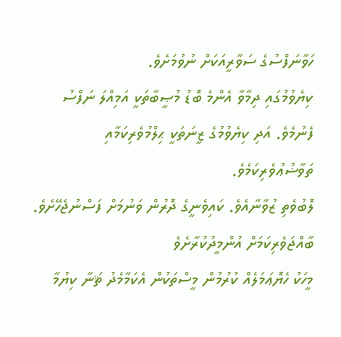ހަވާނަފްސުގެ ސަވާރީއަކަށް ނުވުމަށެވެ.
ކިޔެވުމުގައި ދިމާވާ އެންމެ ބޮޑު މުޞީބާތަކީ އަމިއްލަ ނަފްސު ފެނުމެވެ. އަދި ކިޔެވުމުގެ ޒީނަތަކީ ޙިލްމުވެރިކަމާއި ތަވާޟުޢުވެރިކަމެވެ.
ލޮބުވެތި ޒުވާނާއެވެ. ކައިވެނީގެ ދޮރުން ވަނުމަށް ފަސްނުޖެހޭށެވެ. ބާއްޖަވެރިކަމަށް އުންމީދުކުރާށެވެ
މީހަކު ހެޔޮޢަމަލެއް ކުރުމުން މީސްތަކުން އެކަމާމެދު ޘަނާ ކިޔުމާ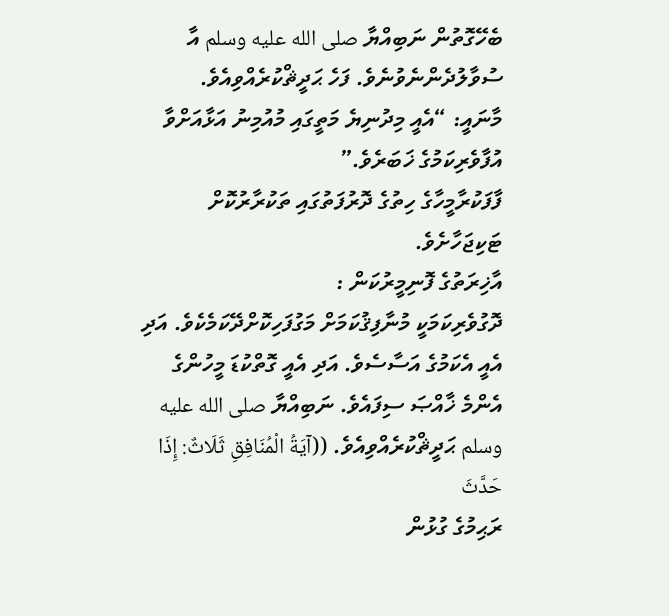ބެހޭގޮތުން ނަބިއްޔާ صلى الله عليه وسلم އާ ސުވާލުދެންނެވުނެވެ. ފަހެ ޙަދީޘްކުރެއްވިއެވެ.
މާނައީ: “އެއީ މިދުނިޔެ މަތީގައި މުއުމިނު އަޅާއަށްވާ އުފާވެރިކަމުގެ ޚަބަރެވެ.”
ފާފަކުރާމީހާގެ ހިތުގެ ދޮރުފަތުގައި ތަކުރާރުކޮށް ޓަކިޖަހާށެވެ.
އާޚިރަތުގެ ފޮނިމީރުކަން :
ދޮގުވެރިކަމަކީ މުނާފިޤުކަމަށް މަގުފަހިކޮށްދޭކަމެކެވެ. އަދި އެއީ އެކަމުގެ އަސާސެވެ. އަދި އެއީ ގޮތްކުޑަ މީހުންގެ އެންމެ ޚާއްޞަ ސިފައެވެ. ނަބިއްޔާ صلى الله عليه وسلم ޙަދީޘްކުރެއްވިއެވެ. ((آيَةُ الْمُنَافِقِ ثَلَاثٌ: إِذَا حَدَّثَ
ރަޙިމުގެ ގުޅުން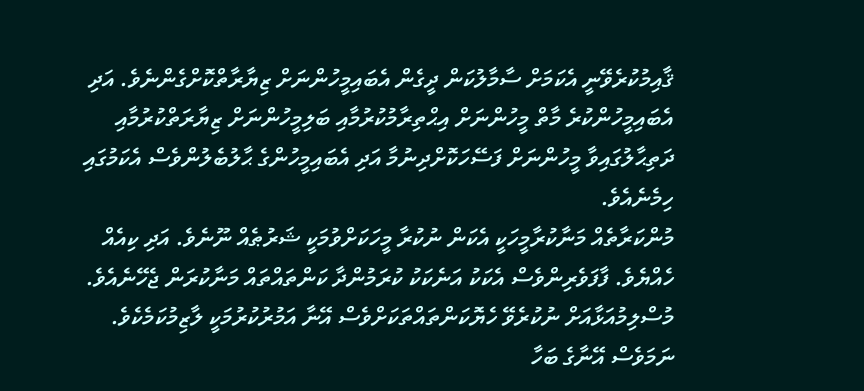ޤާއިމުކުރެވޭނީ އެކަމަށް ސާމާލުކަން ދީގެން އެބައިމީހުންނަށް ޒިޔާރާތްކޮށްގެންނެވެ. އަދި އެބައިމީހުންކުރެ މާތް މީހުންނަށް އިޙްތިރާމުކުރުމާއި ބަލިމީހުންނަށް ޒިޔާރަތްކުރުމާއި ދަތިޙާލުގައިވާ މީހުންނަށް ފަސޭހަކޮށްދިނުމާ އަދި އެބައިމީހުންގެ ޙާލުބެލުންވެސް އެކަމުގައި ހިމެނެއެވެ.
މުންކަރާތެއް މަނާކުރާމީހަކީ އެކަން ނުކުރާ މީހަކަށްވުމަކީ ޝަރުޠެއް ނޫނެވެ. އަދި ކިއެއް ހެއްޔެވެ. ފާފަވެރިންވެސް އެކަކު އަނެކަކު ކުރަމުންދާ ކަންތައްތައް މަނާކުރަން ޖެހޭނެއެވެ. މުސްލިމުއަޅާއަށް ނުކުރެވޭ ހެޔޮކަންތައްތަކަށްވެސް އޭނާ އަމުރުކުރުމަކީ ލާޒިމުކަމެކެވެ. ނަމަވެސް އޭނާގެ ބަހާ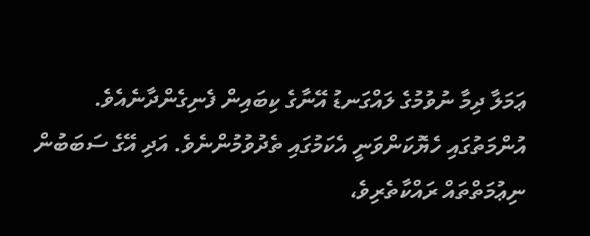ޢަމަލާ ދިމާ ނުވުމުގެ ލައްގަނޑު އޭނާގެ ކިބައިން ފެނިގެންދާނެއެވެ.
އުންމަތުގައި ހެޔޮކަންވަނީ އެކަމުގައި ތެދުވުމުންނެވެ. އަދި އޭގެ ސަބަބުން ނިޢުމަތްތައް ރައްކާތެރިވެ،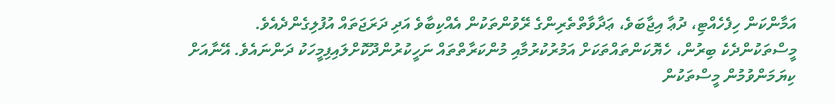އަމާންކަން ހިފެހެއްޓި، ދުޢާ އިޖާބަވެ، ޢަދާވާތްތެރިންގެ ރޭވުންތަކުން އެއްކިބާވެ އަދި ދަރަޖަތައް އުފުލިގެންދެއެވެ.
މީސްތަކުންދެކެ ބިރުން، ހެޔޮކަންތައްތަކަށް އަމުރުކުރުމާއި މުންކަރާތްތައް ނަހީކުރުންދޫކޮށްލައިފިމީހަކު ދަންނައެވެ. އޭނާއަށް ކިޔަމަންވުމުން މީސްތަކުން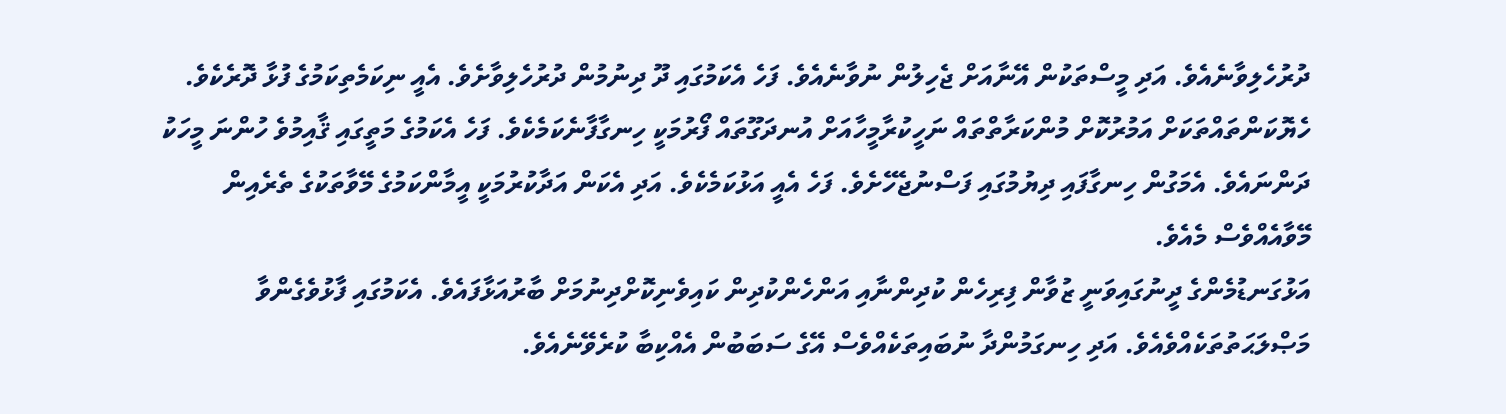ދުރުހެލިވާނެއެވެ. އަދި މީސްތަކުން އޭނާއަށް ޖެހިލުން ނުވާނެއެވެ. ފަހެ އެކަމުގައި ދޫ ދިނުމުން ދުރުހެލިވާށެވެ. އެއީ ނިކަމެތިކަމުގެ ފުޅާ ދޮރެކެވެ.
ހެޔޮކަންތައްތަކަށް އަމުރުކޮށް މުންކަރާތްތައް ނަހީކުރާމީހާއަށް އުނދަގޫތައް ފޯރުމަކީ ހިނގާފާނެކަމެކެވެ. ފަހެ އެކަމުގެ މަތީގައި ޤާއިމުވެ ހުންނަ މީހަކު ދަންނައެވެ. އެމަގުން ހިނގާފައި ދިޔުމުގައި ފަސްނުޖެހޭށެވެ. ފަހެ އެއީ އަޅުކަމެކެވެ. އަދި އެކަން އަދާކުރުމަކީ އީމާންކަމުގެ މޭވާތަކުގެ ތެރެއިން މޭވާއެއްވެސް މެއެވެ.
އަޅުގަނޑުމެންގެ ދީނުގައިވަނީ ޒުވާން ފިރިހެން ކުދިންނާއި އަންހެންކުދިން ކައިވެނިކޮށްދިނުމަށް ބާރުއަޅާފައެވެ. އެކަމުގައި ފާޅުވެގެންވާ މަޞްލަޙަތުތަކެއްވެއެވެ. އަދި ހިނގަމުންދާ ނުބައިތަކެއްވެސް އޭގެ ސަބަބުން އެއްކިބާ ކުރެވޭނެއެވެ.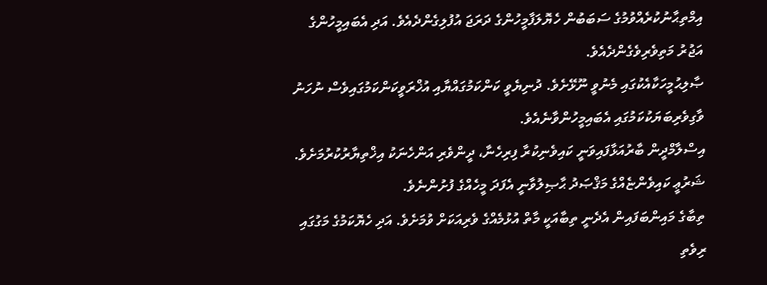އިމްތިޙާނުކުރެއްވުމުގެ ސަބަބުން ހެޔޮލަފާމީހުންގެ ދަރަޖަ އުފުލިގެންދެއެވެ. އަދި އެބައިމީހުންގެ އަޖުރު މަތިވެރިވެގެންދެއެވެ.
ޞާލިޙުމީހަކާއެކުގައި މެނުވީ ނޫޅޭށެވެ. ދުނިޔެވީ ކަންކަމުގައްޔާއި އުޚްރަވީކަންކަމުގައިވެސް ނުހަނު ވާގިވެރިބަޔަކުކަމުގައި އެބައިމީހުންވާނެއެވެ.
އިސްލާމްދީން ބާރުއަޅާފައިވަނީ ކައިވެނިކުރާ ފިރިހެނާ، ދީންވެރި އަންހެނަކު އިޚްތިޔާރުކުރުމަށެވެ. ޝަރުޢީ ކައިވެންޏެއްގެ މަޤްޞަދު ޙާޞިލުވާނީ އެފަދަ މީހެއްގެ ފުށުންނެވެ.
ތިބާގެ މައިންބަފައިން އެދެނީ ތިބާއަކީ މާތް އުޅުމެއްގެ ވެރިއަކަށް ވުމަށެވެ. އަދި ހެޔޮކަމުގެ މަގުގައި ރިވެތި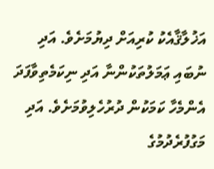އަޚުލާޤާއެކު ކުރިއަށް ދިޔުމަށެވެ. އަދި ނުބައި ޢަމަލުތަކުންނާ އަދި ނިކަމެތިވާފަދަ އެންމެހާ ކަމަކުން ދުރުހެލިވުމަށެވެ. އަދި މަގުފުރެދުމުގެ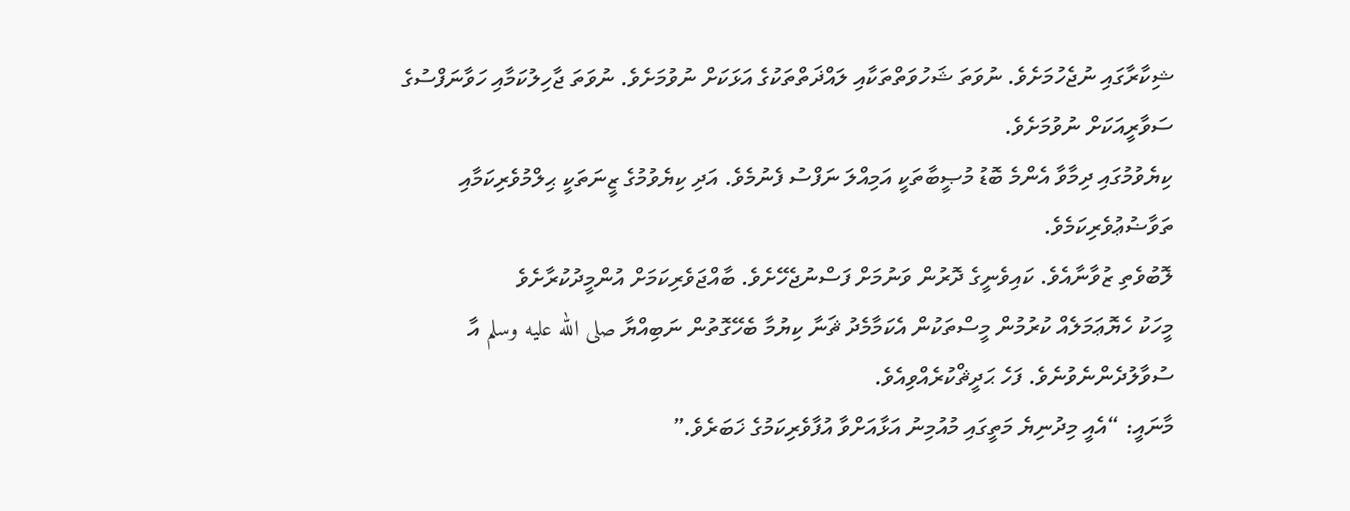ޝިކާރާގައި ނުޖެހުމަށެވެ. ނުވަތަ ޝަހުވަތްތަކާއި ލައްޛަތްތަކުގެ އަޅަކަށް ނުވުމަށެވެ. ނުވަތަ ޖާހިލުކަމާއި ހަވާނަފްސުގެ ސަވާރީއަކަށް ނުވުމަށެވެ.
ކިޔެވުމުގައި ދިމާވާ އެންމެ ބޮޑު މުޞީބާތަކީ އަމިއްލަ ނަފްސު ފެނުމެވެ. އަދި ކިޔެވުމުގެ ޒީނަތަކީ ޙިލްމުވެރިކަމާއި ތަވާޟުޢުވެރިކަމެވެ.
ލޮބުވެތި ޒުވާނާއެވެ. ކައިވެނީގެ ދޮރުން ވަނުމަށް ފަސްނުޖެހޭށެވެ. ބާއްޖަވެރިކަމަށް އުންމީދުކުރާށެވެ
މީހަކު ހެޔޮޢަމަލެއް ކުރުމުން މީސްތަކުން އެކަމާމެދު ޘަނާ ކިޔުމާ ބެހޭގޮތުން ނަބިއްޔާ صلى الله عليه وسلم އާ ސުވާލުދެންނެވުނެވެ. ފަހެ ޙަދީޘްކުރެއްވިއެވެ.
މާނައީ: “އެއީ މިދުނިޔެ މަތީގައި މުއުމިނު އަޅާއަށްވާ އުފާވެރިކަމުގެ ޚަބަރެވެ.”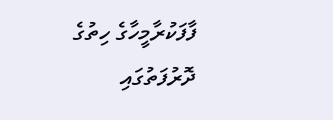ފާފަކުރާމީހާގެ ހިތުގެ ދޮރުފަތުގައި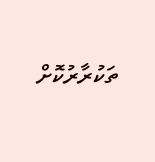ތަކުރާރުކޮށް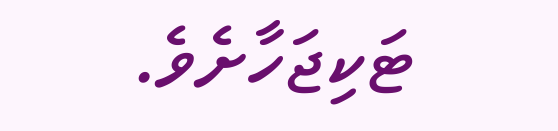ޓަކިޖަހާށެވެ.